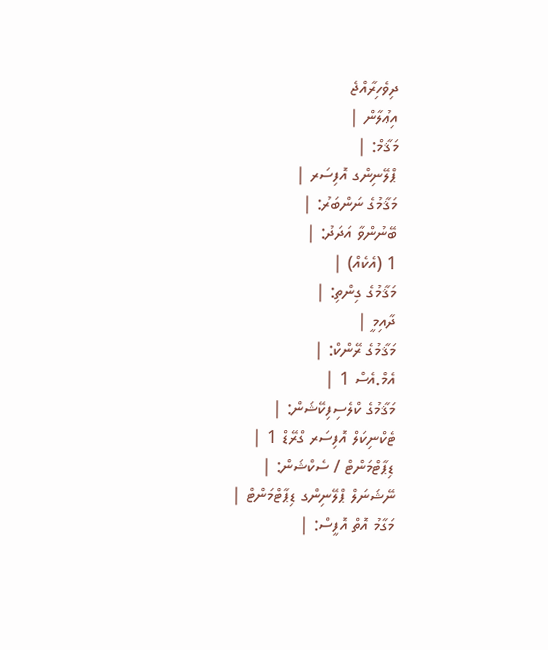ދިވެހިރާއްޖެ
އިޢުލާން |
މަޤާމް: |
ޕްލޭނިންގ އޮފިސަރ |
މަޤާމުގެ ނަންބަރު: |
ބޭނުންވާ އަދަދު: |
1 (އެކެއް) |
މަޤާމުގެ ގިންތި: |
ދާއިމީ |
މަޤާމުގެ ރޭންކް: |
އެމް.އެސް 1 |
މަޤާމުގެ ކްލެސިފިކޭޝަން: |
ޓެކްނިކަލް އޮފިސަރ ގްރޭޑް 1 |
ޑިޕާޓްމަންޓް / ސެކްޝަން: |
ނޭޝަނަލް ޕްލޭނިންގ ޑިޕާޓްމަންޓް |
މަގާމު އޮތް އޮފީސް: |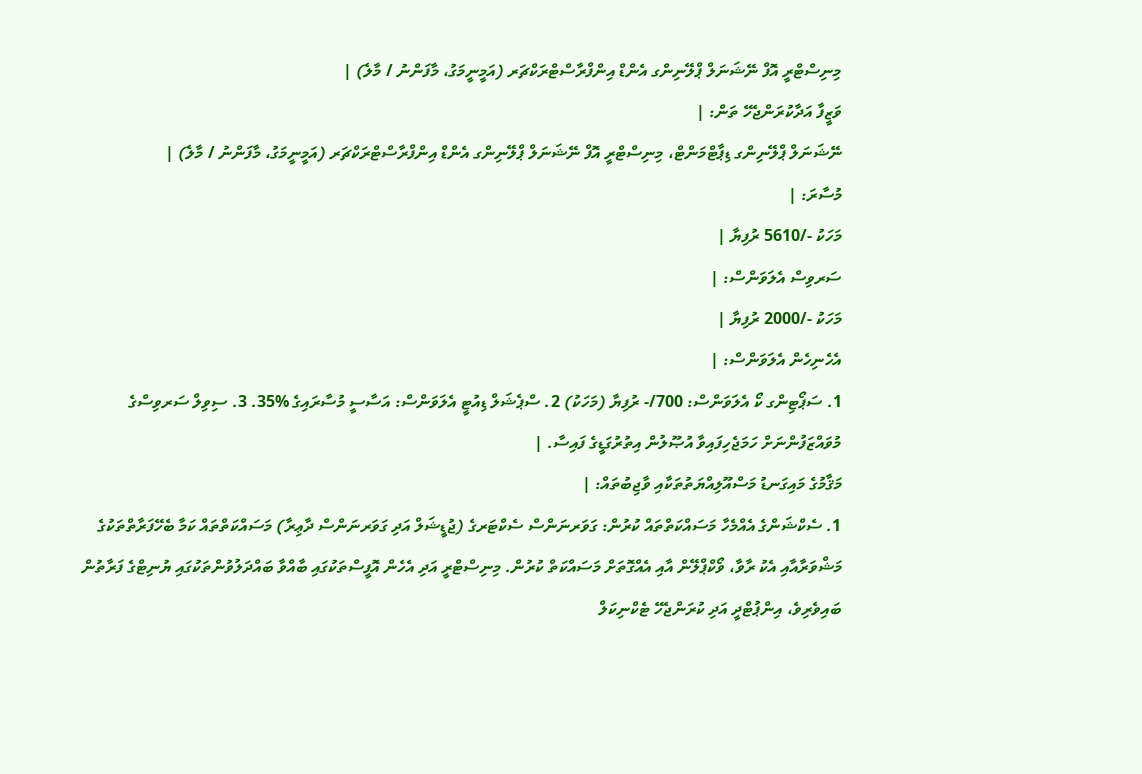މިނިސްޓްރީ އޮފް ނޭޝަނަލް ޕްލޭނިންގ އެންޑް އިންފްރާސްޓްރަކްޗަރ (އަމީނީމަގު، މާފަންނު / މާލެ) |
ވަޒީފާ އަދާކުރަންޖެހޭ ތަން: |
ނޭޝަނަލް ޕްލޭނިންގ ޑިޕާޓްމަންޓް، މިނިސްޓްރީ އޮފް ނޭޝަނަލް ޕްލޭނިންގ އެންޑް އިންފްރާސްޓްރަކްޗަރ (އަމީނީމަގު، މާފަންނު / މާލެ) |
މުސާރަ: |
މަހަކު -/5610 ރުފިޔާ |
ސަރވިސް އެލަވަންސް: |
މަހަކު -/2000 ރުފިޔާ |
އެހެނިހެން އެލަވަންސް: |
1. ސަޕޯޓިންގ ކޯ އެލަވަންސް: 700/- ރުފިޔާ (މަހަކު) 2. ސްޕެޝަލް ޑިއުޓީ އެލަވަންސް: އަސާސީ މުސާރައިގެ %35. 3. ސިވިލް ސަރވިސްގެ މުވައްޒަފުންނަށް ހަމަޖެހިފައިވާ އުޞޫލުން އިތުރުގަޑީގެ ފައިސާ. |
މަޤާމުގެ މައިގަނޑު މަސްއޫލިއްޔަތުތަކާއި ވާޖިބުތައް: |
1. ސެކްޝަންގެ އެއްމެހާ މަސައްކަތްތައް ކުރުން: ގަވަރނަންސް ސެކްޓަރގެ (ޖުޑީޝަލް އަދި ގަވަރނަންސް ދާޢިރާ) މަސައްކަތްތައް ކަމާ ބެހޭފަރާތްތަކުގެ މަޝްވަރާއާއި އެކު ރާވާ، ވޯކްޕްލޭން އާއި އެއްގޮތަށް މަސައްކަތް ކުރުން. މިނިސްޓްރީ އަދި އެހެން އޮފީސްތަކުގައި ބާއްވާ ބައްދަލުވުންތަކުގައި ޔުނިޓްގެ ފަރާތުން ބައިވެރިވެ، އިންޕުޓްދީ އަދި ކުރަންޖެހޭ ޓެކްނިކަލް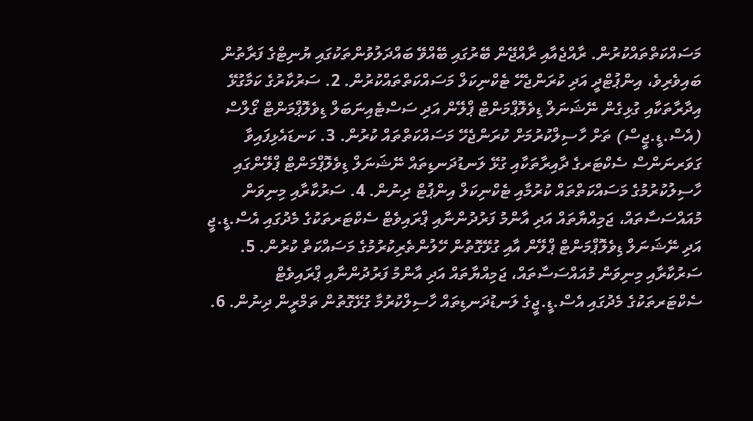މަސައްކަތްތައްކުރުން. ރާއްޖެއާއި ރާއްޖޭން ބޭރުގައި ބޭއްވޭ ބައްދަލުވުންތަކުގައި ޔުނިޓްގެ ފަރާތުން ބައިވެރިވެ، އިންޕުޓްދީ އަދި ކުރަންޖެހޭ ޓެކްނިކަލް މަސައްކަތްތައްކުރުން. 2. ސަރުކާރުގެ ކަމާގުޅޭ އިދާރާތަކާއި ގުޅިގެން ނޭޝަނަލް ޑިވެލޮޕްމަންޓް ޕްލޭން އަދި ސަސްޓެއިނަބަލް ޑިވެލޮޕްމަންޓް ގޯލްސް (އެސް.ޑީ.ޖީސް) ތަށް ހާސިލްކުރުމަށް ކުރަންޖެހޭ މަސައްކަތްތައް ކުރުން. 3. ކަނޑައެޅިފައިވާ ގަވަރނަންސް ސެކްޓަރގެ ދާއިރާތަކާއި ގުޅޭ ލަނޑުދަނޑިތައް ނޭޝަނަލް ޑިވެލޮޕްމަންޓް ޕްލޭންގައި ހާސިލުކުރުމުގެ މަސައްކަތްތައް ކުރުމާއި ޓެކްނިކަލް އިންޕުޓް ދިނުން. 4. ސަރުކާރާއި މިނިވަން މުއައްސަސާތައް، ޖަމިއްޔާތައް އަދި އާންމު ފަރުދުންނާއި ޕްރައިވެޓް ސެކްޓަރތަކުގެ މެދުގައި އެސް.ޑީ.ޖީ އަދި ނޭޝަނަލް ޑިވެލޮޕްމަންޓް ޕްލޭން އާއި ގުޅޭގޮތުން ހޭލުންތެރިކުރުމުގެ މަސައްކަތް ކުރުން. 5. ސަރުކާރާއި މިނިވަން މުއައްސަސާތައް، ޖަމިއްޔާތައް އަދި އާންމު ފަރުދުންނާއި ޕްރައިވެޓް ސެކްޓަރތަކުގެ މެދުގައި އެސް.ޑީ.ޖީގެ ލަނޑުދަނޑިތައް ހާސިލްކުރުމާ ގުޅޭގޮތުން ތަމްރީން ދިނުން. 6.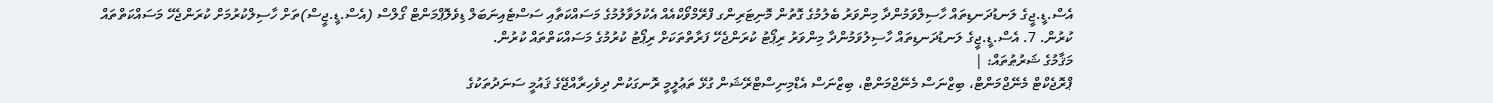އެސް.ޑީ.ޖީގެ ލަނޑުދަނޑިތައް ހާސިލްވަމުންދާ މިންވަރު ބެލުމުގެ ގޮތުން މޮނިޓަރިންގ ފްރޭމްވޯކްއެއް އެކުލަވާލުމުގެ މަސައްކަތާއި ސަސްޓެއިނަބަލް ޑިވެލޮޕްމަންޓް ގޯލްސް (އެސް.ޑީ.ޖީސް)ތަށް ހާސިލްކުރުމަށް ކުރަންޖެހޭ މަސައްކަތްތައް ކުރުން. 7. އެސް.ޑީ.ޖީގެ ލަނޑުދަނޑިތައް ހާސިލުވަމުންދާ މިންވަރު ރިޕޯޓު ކުރަންޖެހޭ ފަރާތްތަކަށް ރިޕޯޓު ކުރުމުގެ މަސައްކަތްތައް ކުރުން.
މަޤާމުގެ ޝަރުޠުތައް: |
ޕްރޮޖެކްޓް މެނޭޖްމަންޓް، ބިޒްނަސް މެނޭޖްމަންޓް، ބިޒްނަސް އެޑްމިނިސްޓްރޭޝަން ގުޅޭ ތަޢުލީމީ ރޮނގަކުން ދިވެހިރާއްޖޭގެ ޤައުމީ ސަނަދުތަކުގެ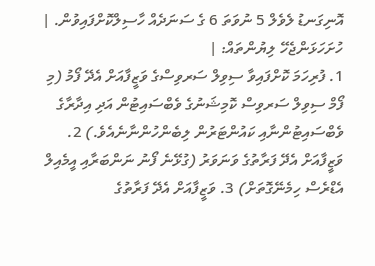އޮނިގަނޑު ލެވެލް 5 ނުވަތަ 6 ގެ ސަނަދެއް ހާސިލްކޮށްފައިވުން. |
ހުށަހަޅަންޖެހޭ ލިޔުންތައް: |
1. ފުރިހަމަ ކޮށްފައިވާ ސިވިލް ސަރވިސްގެ ވަޒީފާއަށް އެދޭ ފޯމު (މި ފޯމް ސިވިލް ސަރވިސް ކޮމިޝަނުގެ ވެބްސައިޓުން އަދި އިދާރާގެ ވެބްސައިޓުންނާއި ކައުންޓަރުން ލިބެންހުންނާނެއެވެ.) 2. ވަޒީފާއަށް އެދޭ ފަރާތުގެ ވަނަވަރު (ގުޅޭނެ ފޯނު ނަންބަރާއި އީމެއިލް އެޑްރެސް ހިމެނޭގޮތަށް) 3. ވަޒީފާއަށް އެދޭ ފަރާތުގެ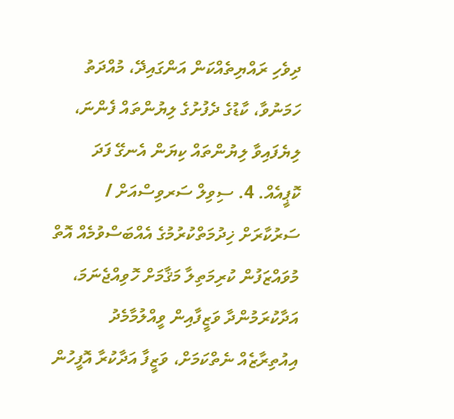ދިވެހި ރައްޔިތެއްކަން އަންގައިދޭ، މުއްދަތު ހަމަނުވާ، ކާޑުގެ ދެފުށުގެ ލިޔުންތައް ފެންނަ، ލިޔެފައިވާ ލިޔުންތައް ކިޔަން އެނގޭ ފަދަ ކޮޕީއެއް. 4. ސިވިލް ސަރވިސްއަށް / ސަރުކާރަށް ޚިދުމަތްކުރުމުގެ އެއްބަސްވުމެއް އޮތް މުވައްޒަފުން ކުރިމަތިލާ މަޤާމަށް ހޮވިއްޖެނަމަ، އަދާކުރަމުންދާ ވަޒީފާއިން ވީއްލުމާމެދު އިއުތިރާޒެއް ނެތްކަމަށް، ވަޒީފާ އަދާކުރާ އޮފީހުން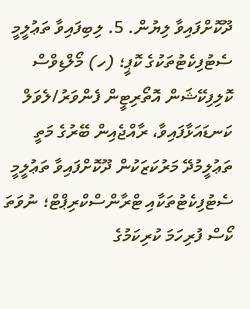ދޫކޮށްފައިވާ ލިޔުން. 5. ލިބިފައިވާ ތަޢުލީމީ ސެޓުފިކެޓުތަކުގެ ކޮޕީ؛ (ހ) މޯލްޑިވްސް ކޮލިފިކޭޝަން އޮތޯރިޓީން ފެންވަރު/ލެވަލް ކަނޑައަޅާފައިވާ، ރާއްޖެއިން ބޭރުގެ މަތީ ތަޢުލީމުދޭ މަރުކަޒަކުން ދޫކޮށްފައިވާ ތަޢުލީމީ ސެޓުފިކެޓުތަކާއި ޓްރާންސްކްރިޕްޓް؛ ނުވަތަ ކޯސް ފުރިހަމަ ކުރިކަމުގެ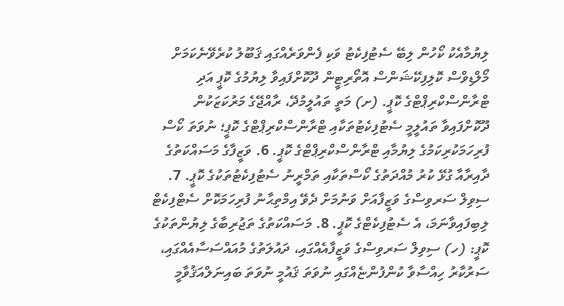ލިޔުމާއެކު ކޯހުން ލިބޭ ސެޓުފިކެޓު ވަކި ފެންވަރެއްގައި ޤަބޫލު ކުރެވޭނެކަމަށް މޯލްޑިވްސް ކޮލިފިކޭޝަންސް އޮތޯރިޓީން ދޫކޮށްފައިވާ ލިޔުމުގެ ކޮޕީ އަދި ޓްރާންސްކްރިޕްޓްގެ ކޮޕީ. (ށ) މަތީ ތައުލީމުދޭ، ރާއްޖޭގެ މަރުކަޒަކުން ދޫކޮށްފައިވާ ތައުލީމީ ސެޓުފިކެޓުތަކާއި ޓްރާންސްކްރިޕްޓްގެ ކޮޕީ؛ ނުވަތަ ކޯސް ފުރިހަމަކުރިކަމުގެ ލިޔުމާއި ޓްރާންސްކްރިޕްޓްގެ ކޮޕީ. 6. ވަޒީފާގެ މަސައްކަތުގެ ދާއިރާއާ ގުޅޭ ކުރު މުއްދަތުގެ ކޯސްތަކާއި ތަމްރީނު ސެޓުފިކެޓުތަކުގެ ކޮޕީ. 7. ސިވިލް ސަރވިސްގެ ވަޒީފާއަށް ވަނުމަށް ދެވޭ އިމްތިޙާނު ފުރިހަމަކޮށް ސެޓްފިކެޓް ލިބިފައިވާނަމަ، އެ ސެޓުފިކެޓްގެ ކޮޕީ. 8. މަސައްކަތުގެ ތަޖުރިބާގެ ލިޔުންތަކުގެ ކޮޕީ: (ހ) ސިވިލް ސަރވިސްގެ ވަޒީފާއެއްގައި، ދައުލަތުގެ މުއައްސަސާއެއްގައި، ސަރުކާރު ހިއްސާވާ ކުންފުންޏެއްގައި ނުވަތަ ޤައުމީ ނުވަތަ ބައިނަލްއަޤުވާމީ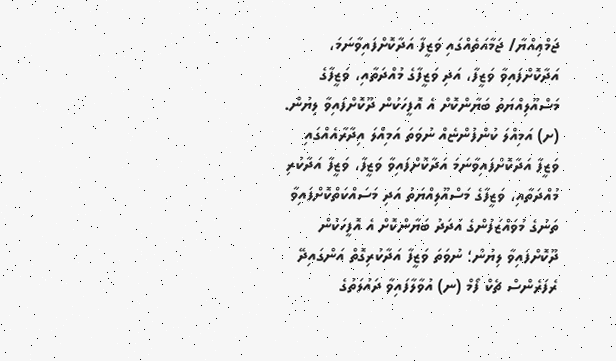ޖަމްޢިއްޔާ/ ޖަމާއަތެއްގައި ވަޒީފާ އަދާކޮށްފައިވާނަމަ، އަދާކޮށްފައިވާ ވަޒީފާ، އަދި ވަޒީފާގެ މުއްދަތާއި، ވަޒީފާގެ މަސްއޫލިއްޔަތު ބަޔާންކޮށް އެ އޮފީހަކުން ދޫކޮށްފައިވާ ލިޔުން. (ށ) އަމިއްލަ ކުންފުންޏެއް ނުވަތަ އަމިއްލަ އިދާރާއެއްގައި ވަޒީފާ އަދާކޮށްފައިވާނަމަ އަދާކޮށްފައިވާ ވަޒީފާ، ވަޒީފާ އަދާކުރި މުއްދަތާއި، ވަޒީފާގެ މަސްއޫލިއްޔަތު އަދި މަސައްކަތްކޮށްފައިވާ ތަނުގެ މުވައްޒަފުންގެ އަދަދު ބަޔާންކޮށް އެ އޮފީހަކުން ދޫކޮށްފައިވާ ލިޔުން؛ ނުވަތަ ވަޒީފާ އަދާކުރިގޮތް އަންގައިދޭ ރެފަރެންސް ޗެކް ފޯމް (ނ) އުވާލާފައިވާ ދައުލަތުގެ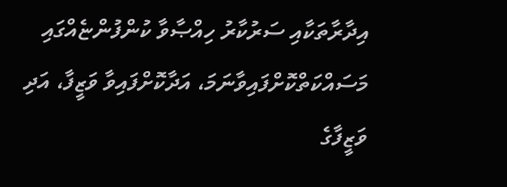އިދާރާތަކާއި ސަރުކާރު ހިއްޞާވާ ކުންފުންޏެއްގައި މަސައްކަތްކޮށްފައިވާނަމަ، އަދާކޮށްފައިވާ ވަޒީފާ، އަދި ވަޒީފާގެ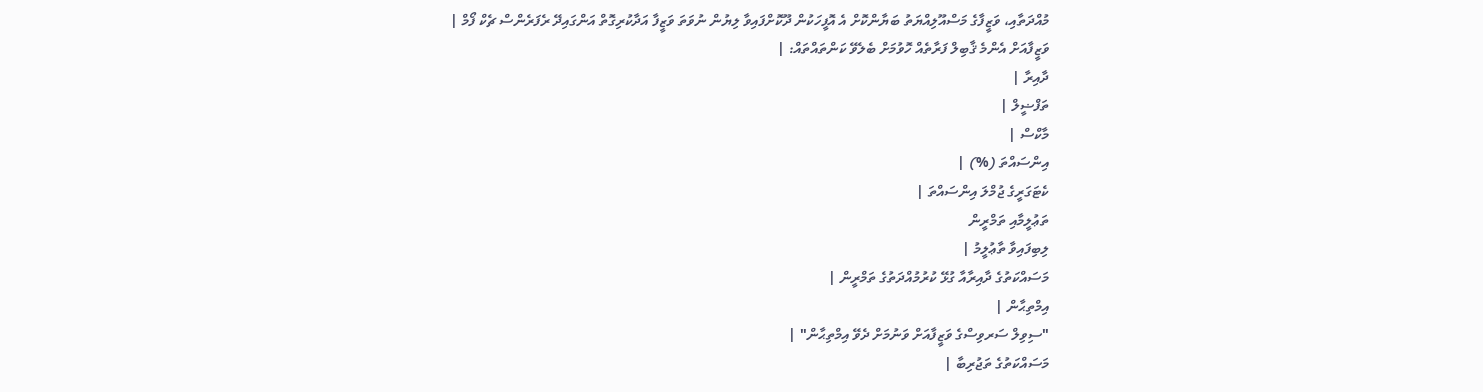މުއްދަތާއި، ވަޒީފާގެ މަސްއޫލިއްޔަތު ބަޔާންކޮށް އެ އޮފީހަކުން ދޫކޮށްފައިވާ ލިޔުން ނުވަތަ ވަޒީފާ އަދާކުރިގޮތް އަންގައިދޭ ރެފަރެންސް ޗެކް ފޯމް |
ވަޒީފާއަށް އެންމެ ޤާބިލް ފަރާތެއް ހޮވުމަށް ބެލެވޭ ކަންތައްތައް: |
ދާއިރާ |
ތަފްޟީލް |
މާކްސް |
އިންސައްތަ (%) |
ކެޓަގަރީގެ ޖުމްލަ އިންސައްތަ |
ތަޢުލީމާއި ތަމްރީން
ލިބިފައިވާ ތާޢުލީމު |
މަސައްކަތުގެ ދާއިރާއާ ގުޅޭ ކުރުމުއްދަތުގެ ތަމްރީން |
އިމްތިޙާން |
"ސިވިލް ސަރވިސްގެ ވަޒީފާއަށް ވަނުމަށް ދެވޭ އިމްތިޙާން" |
މަސައްކަތުގެ ތަޖުރިބާ |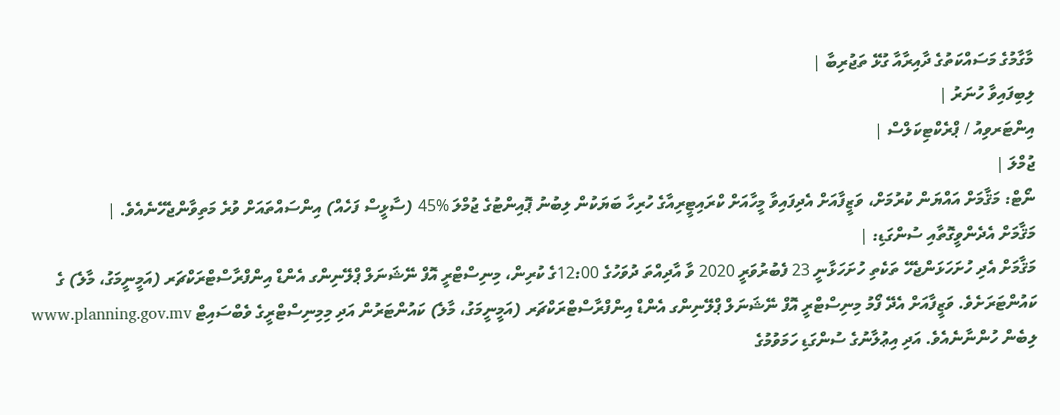މާގާމުގެ މަސައްކަތުގެ ދާއިރާއާ ގުޅޭ ތަޖުރިބާ |
ލިބިފައިވާ ހުނަރު |
އިންޓަރވިއު / ޕްރެކްޓިކަލްސް |
ޖުމްލަ |
ނޯޓް: މަޤާމަށް އައްޔަން ކުރުމަށް، ވަޒީފާއަށް އެދިފައިވާ މީހާއަށް ކްރައިޓީރިއާގެ ހުރިހާ ބަޔަކުން ލިބުނު ޕޮއިންޓުގެ ޖުމްލަ %45 (ސާޅީސް ފަހެއް) އިންސައްތައަށް ވުރެ މަތިވާންޖެހޭނެއެވެ. |
މަޤާމަށް އެދެންވީގޮތާއި ސުންގަޑި: |
މަޤާމަށް އެދި ހުށަހަޅަންޖެހޭ ތަކެތި ހުށަހަޅާނީ 23 ފެބުރުވަރީ 2020 ވާ އާދިއްތަ ދުވަހުގެ 12:00ގެ ކުރިން، މިނިސްޓްރީ އޮފް ނޭޝަނަލް ޕްލޭނިންގ އެންޑް އިންފްރާސްޓްރަކްޗަރ (އަމީނީމަގު، މާލެ) ގެ ކައުންޓަރަށެވެ. ވަޒީފާއަށް އެދޭ ފޯމު މިނިސްޓްރީ އޮފް ނޭޝަނަލް ޕްލޭނިންގ އެންޑް އިންފްރާސްޓްރަކްޗަރ (އަމީނީމަގު، މާލެ) ކައުންޓަރުން އަދި މިމިނިސްޓްރީގެ ވެބްސައިޓް www.planning.gov.mv ލިބެން ހުންނާނެއެވެ. އަދި އިޢުލާނުގެ ސުންގަޑި ހަމަވުމުގެ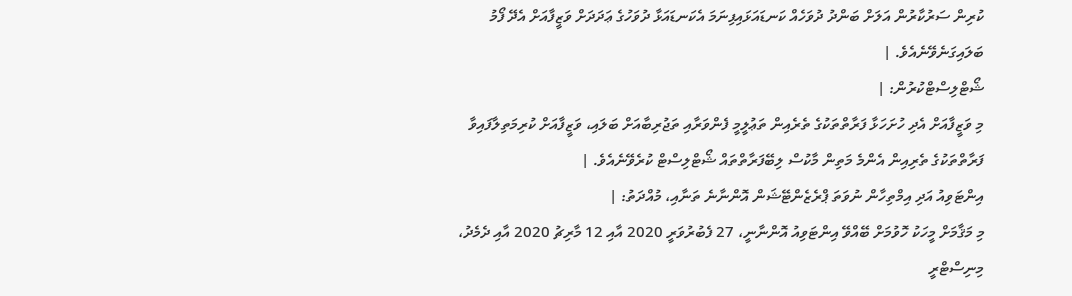ކުރިން ސަރުކާރުން އަލަށް ބަންދު ދުވަހެއް ކަނޑައަޅައިފިނަމަ އެކަނޑައަޅާ ދުވަހުގެ ޢަދަދަށް ވަޒީފާއަށް އެދޭ ފޯމު ބަލައިގަނެވޭނެއެވެ. |
ޝޯޓްލިސްޓްކުރުން: |
މި ވަޒީފާއަށް އެދި ހުށަހަޅާ ފަރާތްތަކުގެ ތެރެއިން ތަޢުލީމީ ފެންވަރާއި ތަޖުރިބާއަށް ބަލައި، ވަޒީފާއަށް ކުރިމަތިލާފައިވާ ފަރާތްތަކުގެ ތެރިއިން އެންމެ މަތިން މާކުސް ލިބޭފަރާތްތައް ޝޯޓްލިސްޓް ކުރެވޭނެއެވެ. |
އިންޓަވިއު އަދި އިމްތިހާން ނުވަތަ ޕްރެޒެންޓޭޝަން އޮންނާނެ ތަނާއި، މުއްދަތު: |
މި މަޤާމަށް މީހަކު ހޮވުމަށް ބޭއްވޭ އިންޓަވިއު އޮންނާނީ، 27 ފެބުރުވަރީ 2020 އާއި 12 މާރިޗު 2020 އާއި ދެމެދު، މިނިސްޓްރީ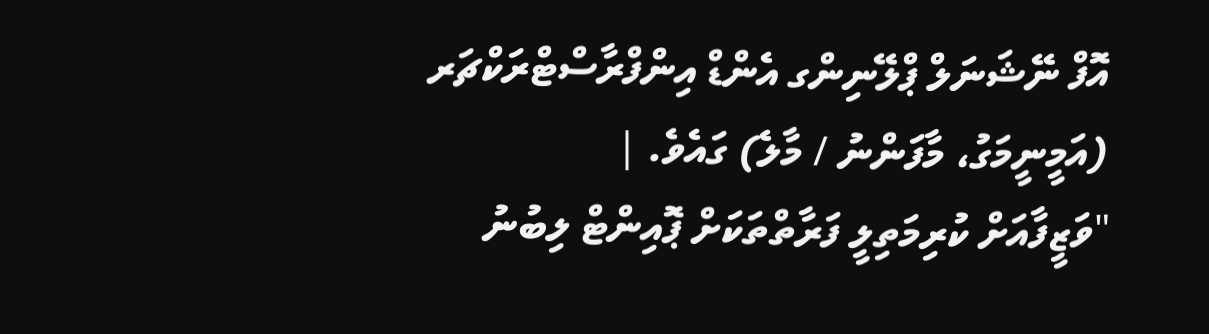އޮފް ނޭޝަނަލް ޕްލޭނިންގ އެންޑް އިންފްރާސްޓްރަކްޗަރ (އަމީނީމަގު، މާފަންނު / މާލެ) ގައެވެ. |
"ވަޒީފާއަށް ކުރިމަތިލީ ފަރާތްތަކަށް ޕޮއިންޓް ލިބުނު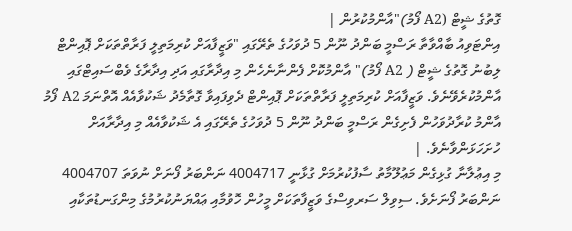ގޮތުގެ ޝީޓް (A2 ފޯމު)"އާންމުކުރުން |
އިންޓަވިއު ބާއްވާތާ ރަސްމީ ބަންދު ނޫން 5 ދުވަހުގެ ތެރޭގައި "ވަޒީފާއަށް ކުރިމަތިލީ ފަރާތްތަކަށް ޕޮއިންޓް ލިބުނު ގޮތުގެ ޝީޓް ( A2 ފޯމު)" އާންމުކޮށް ފެންނާނެހެން މި އިދާރާގައި އަދި އިދާރާގެ ވެބްސައިޓްގައި އާންމުކުރެވޭނެވެ. ވަޒީފާއަށް ކުރިމަތިލީ ފަރާތްތަކަށް ޕޮއިންޓް ދެވިފައިވާ ގޮތާމެދު ޝަކުވާއެއް އޮތްނަމަ A2 ފޯމު އާންމު ކުރާދުވަހުން ފެށިގެން ރަސްމީ ބަންދު ނޫން 5 ދުވަހުގެ ތެރޭގައި އެ ޝަކުވާއެއް މި އިދާރާއަށް ހުށަހަޅަންވާނެވެ. |
މި އިޢުލާނާ ގުޅިގެން މަޢުލޫމާތު ސާފުކުރުމަށް ގުޅާނީ 4004717 ނަންބަރު ފޯނަށް ނުވަތަ 4004707 ނަންބަރު ފޯނަށެވެ. ސިވިލް ސަރވިސްގެ ވަޒީފާތަކަށް މީހުން ހޮވުމާއި ޢައްޔަނުކުރުމުގެ މިންގަނޑުތަކާއި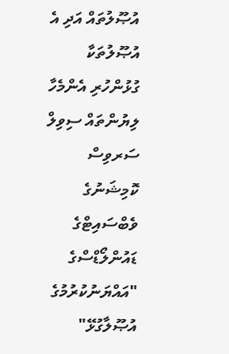އުޞޫލުތައް އަދި އެ އުޞޫލުތަކާ ގުޅުންހުރި އެންމެހާ ލިޔުންތައް ސިވިލް ސަރވިސް ކޮމިޝަނުގެ ވެބްސައިޓްގެ ޑައުންލޯޑްސްގެ "އައްޔަނުކުރުމުގެ އުޞޫލާގުޅޭ"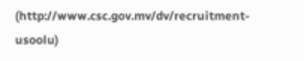(http://www.csc.gov.mv/dv/recruitment-usoolu)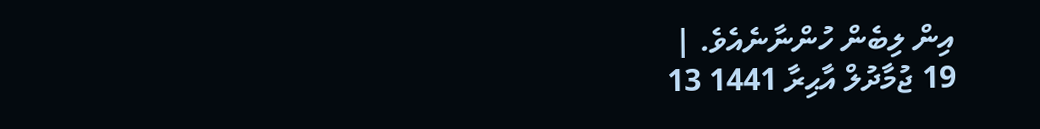އިން ލިބެން ހުންނާނެއެވެ. |
19 ޖުމާދުލް އާޙިރާ 1441 13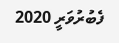ފެބުރުވަރީ 2020